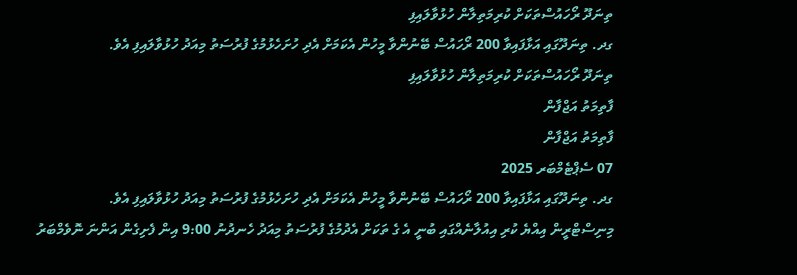ތިނަދޫ ރޯހައުސްތަކަށް ކުރިމަތިލާން ހުޅުވާލައިފި
ގދ. ތިނަދޫގައި އަޅާފައިވާ 200 ރޯހައުސް ބޭނުންވާ މީހުން އެކަމަށް އެދި ހުށަހެޅުމުގެ ފުރުސަތު މިއަދު ހުޅުވާލައިފި އެވެ.
ތިނަދޫ ރޯހައުސްތަކަށް ކުރިމަތިލާން ހުޅުވާލައިފި
ފާތިމަތު އަޖްފާން
ފާތިމަތު އަޖްފާން
07 ސެޕްޓެމްބަރ 2025
ގދ. ތިނަދޫގައި އަޅާފައިވާ 200 ރޯހައުސް ބޭނުންވާ މީހުން އެކަމަށް އެދި ހުށަހެޅުމުގެ ފުރުސަތު މިއަދު ހުޅުވާލައިފި އެވެ.
މިނިސްޓްރީން އިއްޔެ ކުރި އިއުލާނެއްގައި ބުނީ އެ ގެ ތަކަށް އެދުމުގެ ފުރުސަތު މިއަދު ހެނދުނު 9:00 އިން ފެށިގެން އަންނަ ނޮވެމްބަރު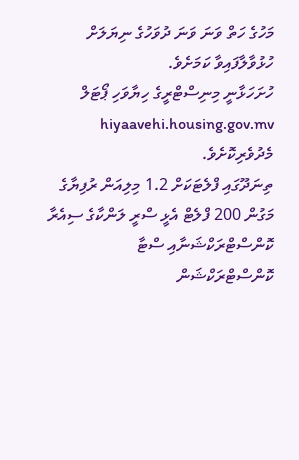މަހުގެ ހަތް ވަނަ ވަނަ ދުވަހުގެ ނިޔަލަށް ހުޅުވާލާފައިވާ ކަމަށެވެ.
ހުށަހަޅާނީ މިނިސްޓްރީގެ ހިޔާވަހި ޕޯޓަލް hiyaavehi.housing.gov.mv މެދުވެރިކޮށެވެ.
ތިނަދޫގައި ފްލެޓަކަށް 1.2 މިލިއަން ރުފިޔާގެ މަގުން 200 ފްލެޓް އެޅީ ސްރީ ލަންކާގެ ސިއެރާ ކޮންސްޓްރަކްޝަނާއި ސްޓާ ކޮންސްޓްރަކްޝަން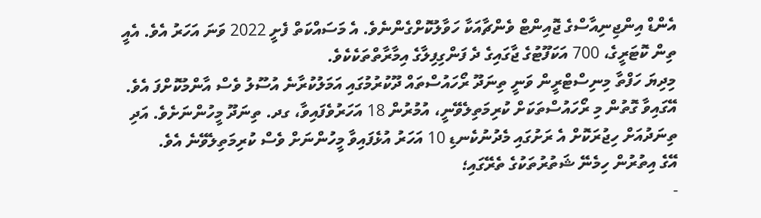އެންޑް އިންޖިނިއާސްގެ ޖޮއިންޓް ވެންޗާއަކާ ހަވާލުކޮށްގެންނެވެ. އެ މަސައްކަތް ފެށީ 2022 ވަނަ އަހަރު އެވެ. އެއީ ތިން ކޮޓަރީގެ، 700 އަކަފޫޓުގެ ޖާގައިގެ ދެ ފަންގިފިލާގެ އިމާރާތްތަކެކެވެ.
މިދިޔަ ހަފްތާ މިނިސްޓްރީން ވަނީ ތިނަދޫ ރޯހައުސްތައް ދޫކުރުމުގައި އަމަލުކުރާނެ އުސޫލު ވެސް އާންމުކޮށްފަ އެވެ.
އޭގައިވާ ގޮތުން މި ރޯހައުސްތަކަށް ކުރިމަތިލެވޭނީ، އުމުރުން 18 އަހަރުވެފައިވާ، ގދ. ތިނަދޫ މީހުންނަށެވެ. އަދި ތިނަދުއަށް ހިޖުރަކޮށް އެ ރަށުގައި މެދުނުކެނޑި 10 އަހަރު އުޅެފައިވާ މީހުންނަށް ވެސް ކުރިމަތިލެވޭނެ އެވެ.
އޭގެ އިތުރުން ހިމެނޭ ޝަތުރުތަކުގެ ތެރޭގައި؛
-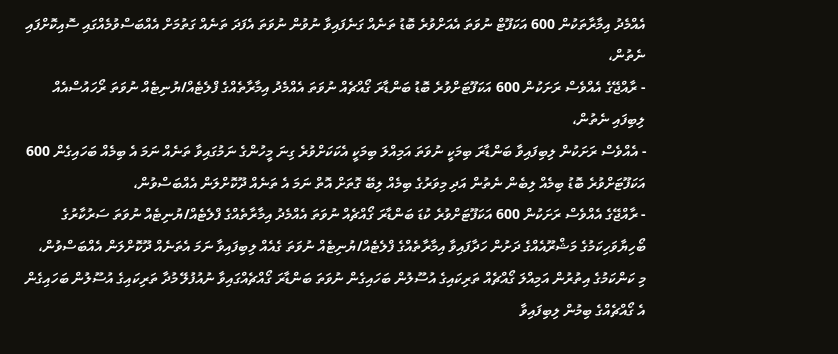އެއްމެދު އިމާރާތަކުން 600 އަކަފޫޓް ނުވަތަ އެއަށްވުރެ ބޮޑު ތަނެއް ގަނެފައިވާ ނުވުން ނުވަތަ އެފަދަ ތަނެއް ގަތުމަށް އެއްބަސްވުމެއްގައި ސޮއިކޮށްފައި ނެތުން،
- ރާއްޖޭގެ އެއްވެސް ރަށަކުން 600 އަކަފޫޓަށްވުރެ ބޮޑު ބަންޑާރަ ގޯއްޗެއް ނުވަތަ އެއްމެދު އިމާރާތެއްގެ ފްލެޓެއް/ޔުނިޓެއް ނުވަތަ ރޯހައުސްއެއް ލިބިފައި ނެތުން،
- އެއްވެސް ރަށަކުން ލިބިފައިވާ ބަންޑާރަ ބިމަކީ ނުވަތަ އަމިއްލަ ބިމަކީ އެކަކަށްވުރެ ގިނަ މީހުންގެ ނަމުގައިވާ ތަނެއް ނަމަ އެ ބިމެއް ބަހައިގެން 600 އަކަފޫޓަށްވުރެ ބޮޑު ބިމެއް ލިބެން ނެތުން އަދި މިވަރުގެ ބިމެއް ލިބޭ ގޮތަށް އޮތް ނަމަ އެ ތަނެއް ދޫކޮށްލަން އެއްބަސްވުން،
- ރާއްޖޭގެ އެއްވެސް ރަށަކުން 600 އަކަފޫޓަށްވުރެ ކުޑަ ބަންޑާރަ ގޯއްޗެއް ނުވަތަ އެއްމެދު އިމާރާތެއްގެ ފްލެޓެއް/ޔުނިޓެއް ނުވަތަ ސަރުކާރުގެ ބޯހިޔާވަހިކަމުގެ މަޝްރޫއެއްގެ ދަށުން ހަދާފައިވާ އިމާރާތެއްގެ ފްލެޓެއް/ޔުނިޓެއް ނުވަތަ ގެއެއް ލިބިފައިވާ ނަމަ އެތަނެއް ދޫކޮށްލަން އެއްބަސްވުން،
މި ކަންކަމުގެ އިތުރުން އަމިއްލަ ގޯއްޗެއް ތަރިކައިގެ އުސޫލުން ބަހައިގެން ނުވަތަ ބަންޑާރަ ގޯއްޗެއްގައިވާ ނުއުފުލޭ މުދާ ތަރިކައިގެ އުސޫލުން ބަހައިގެން އެ ގޯއްޗެއްގެ ބިމުން ލިބިފައިވާ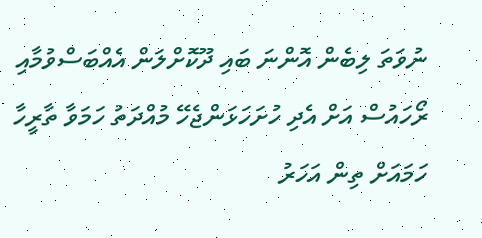ނުވަތަ ލިބެން އޮންނަ ބައި ދޫކޮށްލަން އެއްބަސްވުމާއި ރޯހައުސް އަށް އެދި ހުށަހަޅަންޖެހޭ މުއްދަތު ހަމަވާ ތާރީހާ ހަމައަށް ތިން އަހަރު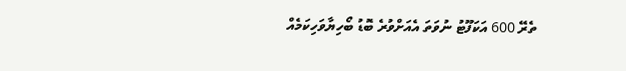ތެރޭ 600 އަކަފޫޓު ނުވަތަ އެއަށްވުރެ ބޮޑު ބޯހިޔާވަހިކަމެއް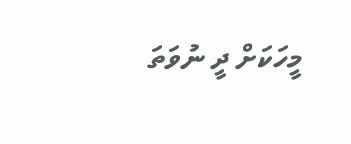މީހަކަށް ދީ ނުވަތަ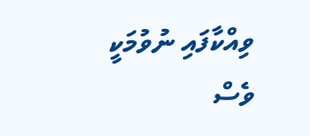ވިއްކާފައި ނުވުމަކީ ވެސް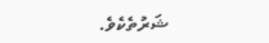ޝަރުތެކެވެ.